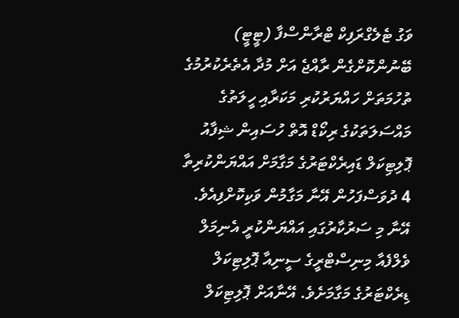ވަގު ޓެލެގްރަފިކް ޓްރާންސްފާ (ޓީޓީ) ބޭނުންކޮށްގެން ރާއްޖެ އަށް މުދާ އެތެރެކުރުމުގެ ތުހުމަތަށް ހައްޔަރުކުރި މަކަރާއި ހީލަތުގެ މައްސަލަތަކުގެ ރިކޯޑް އޮތް ހުސައިން ޝިފާއު ޕޮލިޓިކަލް ޑައިރެކްޓަރުގެ މަގާމަށް އައްޔަންކުރިތާ 4 ދުވަސްފަހުން އޭނާ މަގާމުން ވަކިކޮށްފިއެވެ.
އޭނާ މި ސަރުކާރުގައި އައްޔަންކުރީ އެނިމަލް ވެލްފެއާ މިނިސްޓްރީގެ ސީނިއާ ޕޮލިޓިކަލް ޑިރެކްޓަރުގެ މަގާމަށެވެ. އޭނާއަށް ޕޮލިޓިކަލް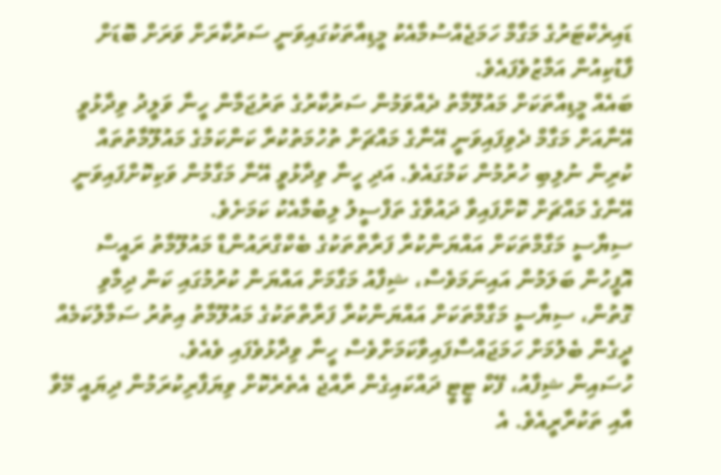ޑައިރެކްޓަރުގެ މަގާމް ހަމަޖެއްސުމާއެކު މީޑިއާތަކުގައިވަނީ ސަރުކާރަށް ވަރަށް ބޮޑަށް ފާޑުކިއުން އަމާޒުވެފައެވެ.
ބައެއް މީޑިއާތަކަށް މައުލޫމާތު ދެއްވަމުން ސަރުކާރުގެ ތަރުޖަމާން ހީނާ ވަލީދު ވިދާޅުވީ އޭނާއަށް މަގާމް ދެވިފައިވަނީ އޭނާގެ މައްޗަށް ތުހުމަތުކުރާ ކަންކަމުގެ މައުލޫމާތުތައް ކުރިން ނުލިބި ހުރުމުން ކަމުގައެވެ. އަދި ހީނާ ވިދާޅުވީ އޭނާ މަގާމުން ވަކިކޮށްފައިވަނީ އޭނާގެ މައްޗަށް ކޮށްފައިވާ ދައުވާގެ ތަފްސީލު ލިބުމާއެކު ކަމަށެވެ.
ސިޔާސީ މަގާމްތަކަށް އައްޔަންކުރާ ފަރާތްތަކުގެ ބެކްގްރައުންޑް މައުލޫމާތު ރައީސް އޮފީހުން ބަލަމުން އައިނަމަވެސް، ޝިފާއު މަގާމަށް އައްޔަން ކުރުމުގައި ކަން ދިމާވި ގޮތުން، ސިޔާސީ މަގާމްތަކަށް އައްޔަންކުރާ ފަރާތްތަކުގެ މައުލޫމާތު އިތުރު ސަމާލުކަމެއް ދީގެން ބެލުމަށް ހަމަޖައްސާފައިވާކަމަށްވެސް ހީނާ ވިދާޅުވެފައި ވެއެވެ.
ހުސައިން ޝިފާއު، ފޭކް ޓީޓީ ދައްކައިގެން ރާއްޖެ އެތެރެކޮށް ވިޔަފާރިކުރަމުން ދިޔައީ މޭވާ އާއި ތަކުރާރީއެވެ. އެ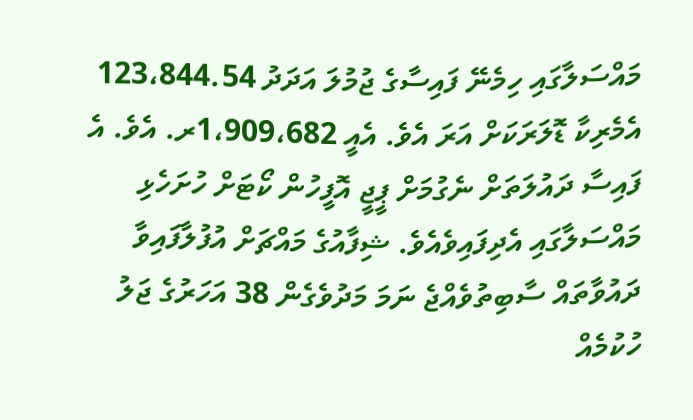މައްސަލާގައި ހިމެނޭ ފައިސާގެ ޖުމުލަ އަދަދު 123،844.54 އެމެރިކާ ޑޮލަރަކަށް އަރަ އެވެ. އެއީ 1،909،682ރ. އެވެ. އެ ފައިސާ ދައުލަތަށް ނެގުމަށް ޕީޖީ އޮފީހުން ކޯޓަށް ހުށަހެޅި މައްސަލާގައި އެދިފައިވެއެވެ. ޝިފާއުގެ މައްޗަށް އުފުލާފައިވާ ދައުވާތައް ސާބިތުވެއްޖެ ނަމަ މަދުވެގެން 38 އަހަރުގެ ޖަލު ހުކުމެއް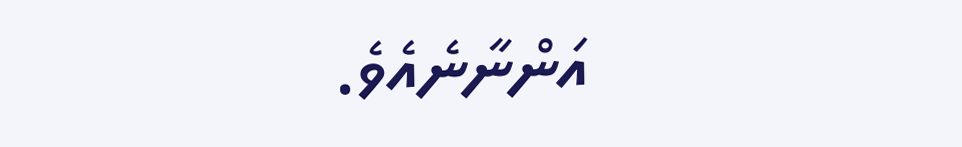އަންނާނެއެވެ.